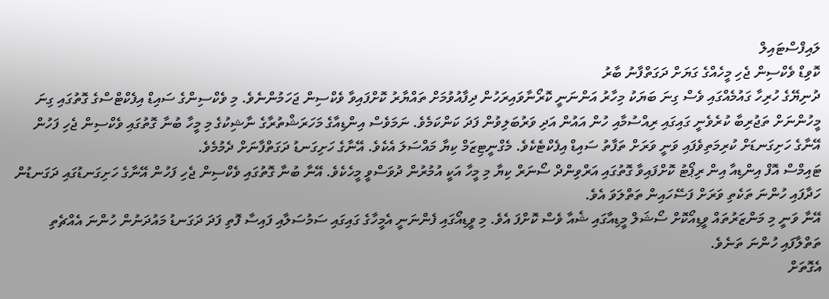ލައިފްސްޓައިލް
ކޮވިޑް ވެކްސިން ޖެހި މީހެއްގެ ގަޔަށް ދަގަތްފާނު ބާރު
ދުނިޔޭގެ ހުރިހާ ގައުމެއްގައި ވެސް ގިނަ ބަޔަކު މިހާރު އަންނަނީ ކޮރޯނާވައިރަހުން ދިފާއުވުމަށް ތައްޔާރު ކޮށްފައިވާ ވެކްސިން ޖަހަމުންނެވެ. މި ވެކްސިންގެ ސައިޑް އިފެކްޓްސްގެ ގޮތުގައި ގިނަ މީހުންނަށް ތަޖުރިބާ ކުރެވެނީ ގައިގައި ރިއްސުމާއި ހުން އައުން އަދި ވަރުބަލިވުން ފަދަ ކަންކަމެވެ. ނަމަވެސް އިންޑިއާގެ މަހަރަޝްތުރާގެ ނާޝިކުގެ މި މީހާ ބުނާ ގޮތުގައި ވެކްސިން ޖެހި ފަހުން އޭނާގެ ހަށިގަނޑަށް ކުރިމަތިވެފައި ވަނީ ވަރަށް ތަފާތު ސައިޑް އިފެކްޓެކެވެ. މެގްނީޓިޒަމް ކިޔާ މައްސަލަ އެކެވެ. އޭނާގެ ހަށިގަނޑު ދަގަތްފާނަށް ދެމުމެވެ.
ޓައިމްސް އޮފް އިންޑިއާ އިން ރިޕޯޓު ކޮށްފައިވާ ގޮތުގައި އަރްވިންދް ސޯނަރް ކިޔާ މި މީހާ އަކީ އުމުރުން ދުވަސްވީ މީހެކެވެ. އޭނާ ބުނާ ގޮތުގައި ވެކްސިން ޖެހި ފަހުން އޭނާގެ ހަށިގަނޑުގައި ދަގަނޑުން ހަދާފައި ހުންނަ ތަކެތި ވަރަށް ފަސޭހައިން ތަތްލަވަ އެވެ.
އޭނާ ވަނީ މި މަންޒަރުތައް ވީޑިއޯކޮށް ސޯޝަލް މީޑިއާގައި ޝެއާ ވެސް ކޮށްފަ އެވެ. މި ވީޑިއޯގައި ފެންނަނީ އެމީހާގެ ގައިގައި ސަމުސަލާއި ފައިސާ ފޮތި ފަދަ ދަގަނޑު މައުދަނުން ހުންނަ އެއްޗެތި ތަތްލާފައި ހުންނަ ތަނެވެ.
އެގޮތަށް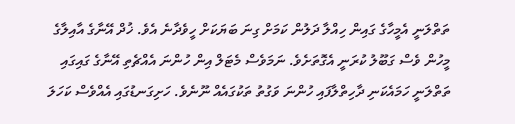ތަތްލަނީ އެމީހާގެ ގައިން ހިއްލާ ދަލުން ކަމަށް ގިނަ ބަޔަކަށް ހީވެދާނެ އެވެ. ޚުދް އޭނާގެ އާއިލާގެ މީހުން ވެސް ގަބޫލު ކުރަނީ އެގޮތަށެވެ. ނަމަވެސް މެޓަލް އިން ހުންނަ އެއްޗެތި އޭނާގެ ގައިގައި ތަތްލަނީ ހަމައެކަނި ދާހިތްލާފައި ހުންނަ ވަގުތު ތަކުގައެއް ނޫނެވެ. ހަށިގަނޑުގައި އެއްވެސް ކަހަލަ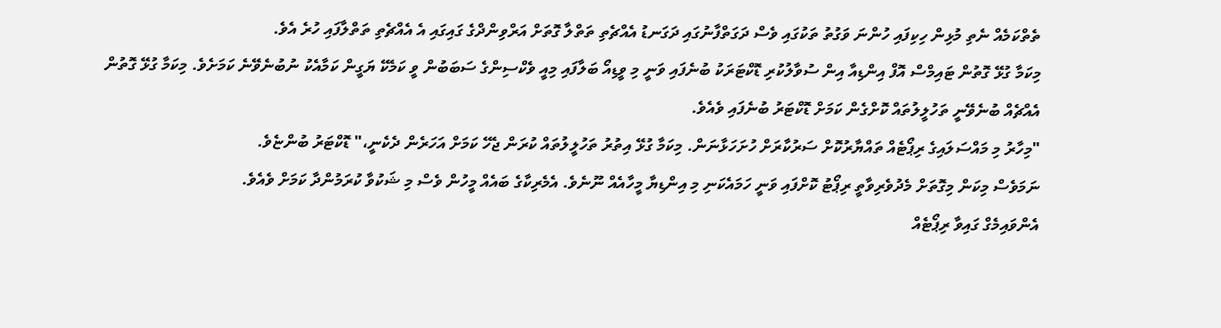ތެތްކަމެއް ނެތި މުޅިން ހިކިފައި ހުންނަ ވަގުތު ތަކުގައި ވެސް ދަގަތްފާނުގައި ދަގަނޑު އެއްޗެތި ތަތްލާ ގޮތަށް އަރްވިންދްގެ ގައިގައި އެ އެއްޗެތި ތަތްލާފައި ހުރެ އެވެ.
މިކަމާ ގުޅޭ ގޮތުން ޓައިމްސް އޮފް އިންޑިއާ އިން ސުވާލުކުރި ޑޮކްޓަރަކު ބުނެފައި ވަނީ މި ވީޑިއޯ ބަލާފައި މިއީ ވެކްސިންގެ ސަބަބުން ވީ ކަމެކޭ ޔަގީން ކަމާއެކު ނުބުނެވޭނެ ކަމަށެވެ. މިކަމާ ގުޅޭ ގޮތުން އެއްޗެއް ބުނެވޭނީ ތަހުލީލުތައް ކޮށްގެން ކަމަށް ޑޮކްޓަރު ބުނެފައި ވެއެވެ.
"މިހާރު މި މައްސަލައިގެ ރިޕޯޓެއް ތައްޔާރުކޮށް ސަރުކާރަށް ހުށަހަޅާނަން. މިކަމާ ގުޅޭ އިތުރު ތަހުލީލުތައް ކުރަން ޖެހޭ ކަމަށް އަހަރެން ދެކެނީ،" ޑޮކްޓަރު ބުންޏެވެ.
ނަމަވެސް މިކަން މިގޮތަށް މެދުވެރިވާތީ ރިޕޯޓު ކޮށްފައި ވަނީ ހަމައެކަނި މި އިންޑިޔާ މީހާއެއް ނޫނެވެ. އެމެރިކާގެ ބައެއް މީހުން ވެސް މި ޝަކުވާ ކުރަމުންދާ ކަމަށް ވެއެވެ.
އެންވައިމެގް ގައިވާ ރިޕޯޓެއް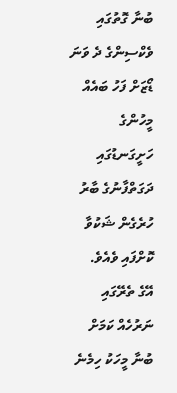ބުނާ ގޮތުގައި ވެކްސިންގެ ދެ ވަނަ ޑޯޒަށް ފަހު ބައެއް މީހުންގެ ހަށީގަނޑުގައި ދަގަތްފާނުގެ ބާރު ހުރެގެން ޝަކުވާ ކޮށްފައި ވެއެވެ.
އޭގެ ތެރޭގައި ނަރުހެއް ކަމަށް ބުނާ މީހަކު ހިމެނެ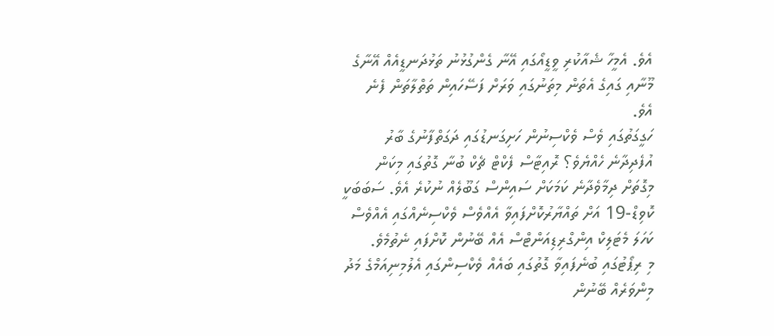އެވެ. އެމީހާ ޝެއާކުރި ވީޑީއޯގައި އޭނާ ގެންގުޅުނު ތަޅުދަނޑީއެއް އޭނާގެ މޫނާއި ގައިގެ އެތަން މިތަނުގައި ވަރަށް ފަސޭހައިން ތަތްލާތަން ފެނެ އެވެ.
ހަގީގަތުގައި ވެސް ވެކްސިނުން ހަށިގަނޑުގައި ދަގަތްފާނުގެ ބާރު އުފެދިދާނެ ހެއްޔެވެ؟ ރޮއިޓާސް ފެކްޓް ޗެކް ބުނާ ގޮތުގައި މިކަން މިގޮތަށް ދިމާވެދާނެ ކަމަކަށް ސައިންސް ގަބޫލެއް ނުކުރެ އެވެ. ސަބަބަކީ ކޮވިޑް-19 އަށް ތައްޔާރުކޮށްފައިވާ އެއްވެސް ވެކްސިނެއްގައި އެއްވެސް ކަހަލަ މެޓަލިކް އިންގްރިޑިއަންޓްސް އެއް ބޭނުން ކޮށްފައި ނެތުމެވެ.
މި ރިޕޯޓުގައި ބުނެފައިވާ ގޮތުގައި ބައެއް ވެކްސިންގައި އެލުމިނިއަމްގެ މަދު މިންވަރެއް ބޭނުން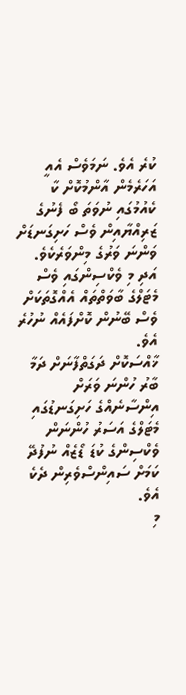ކުރެ އެވެ. ނަމަވެސް އެއީ އަހަރެމެން އާންމުކޮށް ކާ ކެއުމުގައި ނުވަތަ ބޯ ފެނުގެ ޒަރިއްޔާއިން ވެސް ހަށިގަނޑަށް ވަންނަ ވަރުގެ މިންވަރެކެވެ. އަދި މި ވެކްސިންގައި ވެސް މެޓަލްގެ ބާވަތްތައް އެއްގޮތަކަށް ވެސް ބޭނުން ކޮށްފައެއް ނުހުރެ އެވެ.
ޚާއްސަކޮށް ދަގަތްފާނަށް ދަމާ ބާރު ހުންނަ ވަރަށް އިންސާނެއްގެ ހަށިގަނޑުގައި މެޓަލްގެ އަސަރު ހުންނަން ވެކްސިންގެ ކުޑަ ޑޯޒެއް ނުފުދޭ ކަމަށް ސައިންސްވެރިން ދެކެ އެވެ.
މި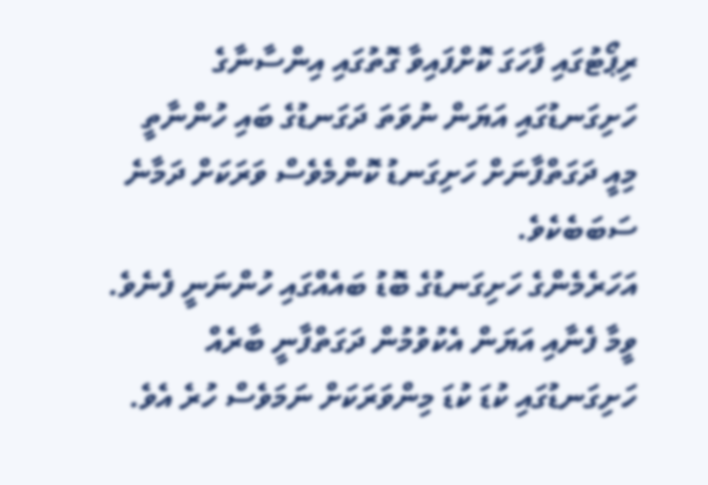ރިޕޯޓުގައި ފާހަގަ ކޮށްފައިވާ ގޮތުގައި އިންސާނާގެ ހަށިގަނޑުގައި އަޔަން ނުވަތަ ދަގަނޑުގެ ބައި ހުންނާތީ މިއީ ދަގަތްފާނަށް ހަށިގަނޑު ކޮންމެވެސް ވަރަކަށް ދަމާނެ ސަބަބެކެވެ.
އަހަރެމެންގެ ހަށިގަނޑުގެ ބޮޑު ބައެއްގައި ހުންނަނީ ފެނެވެ. ވީމާ ފެނާއި އަޔަން އެކުވުމުން ދަގަތްފާނީ ބާރެއް ހަށިގަނޑުގައި ކުޑަ ކުޑަ މިންވަރަކަށް ނަމަވެސް ހުރެ އެވެ.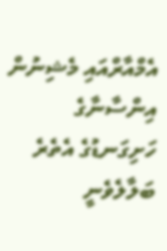އެމްއާރްއައި މެޝިނުން އިންސާނާގެ ހަށިގަނޑުގެ އެތެރެ ބަލާލެވެނީ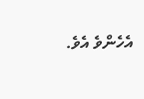އެހެންވެ އެވެ.